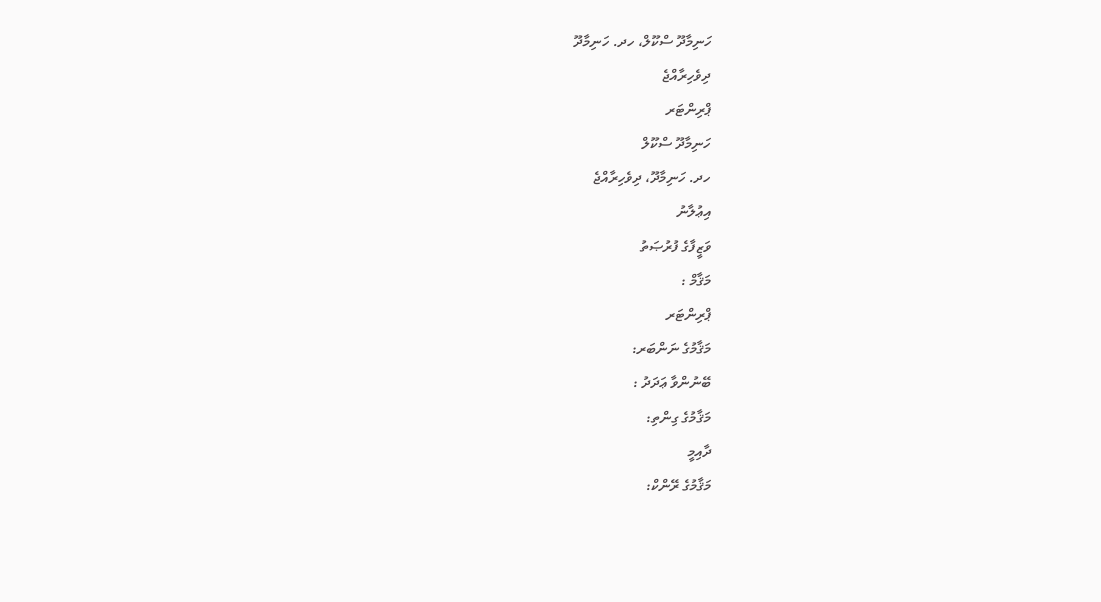ހަނިމާދޫ ސްކޫލް، ހދ. ހަނިމާދޫ
ދިވެހިރާއްޖެ
ޕްރިންޓަރ
ހަނިމާދޫ ސްކޫލް
ހދ. ހަނިމާދޫ، ދިވެހިރާއްޖެ
އިޢުލާނު
ވަޒީފާގެ ފުރުޞަތު
މަޤާމް :
ޕްރިންޓަރ
މަޤާމުގެ ނަންބަރ:
ބޭނުންވާ ޢަދަދު :
މަޤާމުގެ ގިންތި:
ދާއިމީ
މަޤާމުގެ ރޭންކް: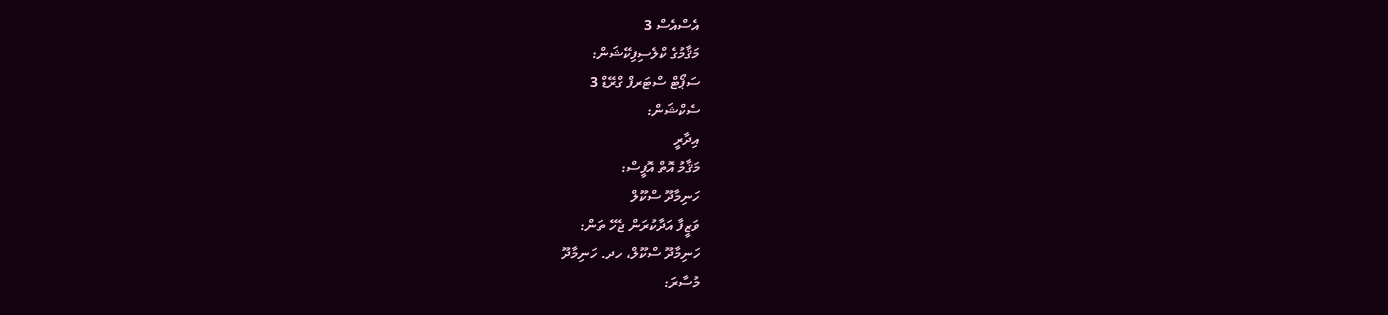އެސްއެސް 3
މަޤާމުގެ ކްލެސިފިކޭޝަން:
ސަޕޯޓް ސްޓަރފް ގްރޭޑް 3
ސެކްޝަން:
އިދާރީ
މަޤާމު އޮތް އޮފީސް:
ހަނިމާދޫ ސްކޫލް
ވަޒީފާ އަދާކުރަން ޖެހޭ ތަން:
ހަނިމާދޫ ސްކޫލް، ހދ. ހަނިމާދޫ
މުސާރަ: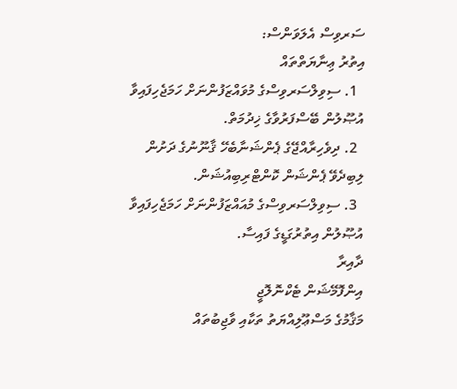ސަރވިސް އެލަވަންސް:
އިތުރު ޢިނާޔަތްތައް
  1. ސިވިލްސަރވިސްގެ މުވައްޒަފުންނަށް ހަމަޖެހިފައިވާ އުޞޫލުން ބޭސްފަރުވާގެ ޚިދުމަތް.
  2. ދިވެހިރާއްޖޭގެ ޕެންޝަނާބެހޭ ޤާނޫނުގެ ދަށުން ލިބިދެވޭ ޕެންޝަން ކޮންޓްރިބިއުޝަން.
  3. ސިވިލްސަރވިސްގެ މުއައްޒަފުންނަށް ހަމަޖެހިފައިވާ އުޞޫލުން އިތުރުގަޑީގެ ފައިސާ.
ދާއިރާ
އިންފޮމޭޝަން ޓެކްނޮލޮޖީ
މަޤާމުގެ މަސްޢޫލިއްޔަތު ތަކާއި ވާޖިބުތައް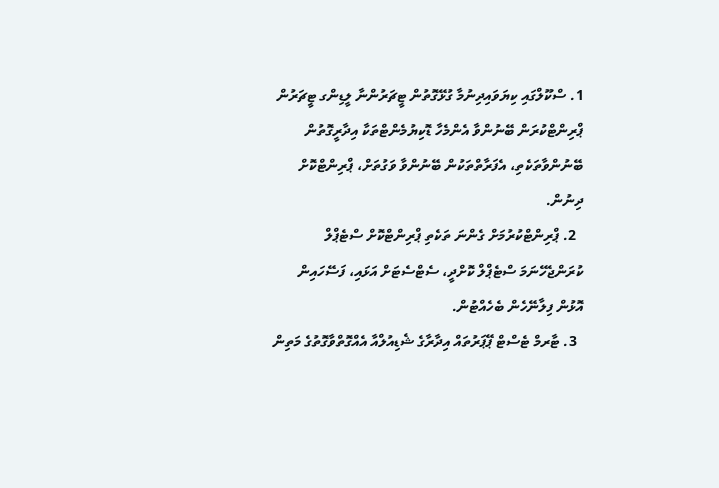1. ސްކޫލްގައި ކިޔަވައިދިނުމާ ގުޅޭގޮތުން ޓީޗަރުންނާ ލީޑިންގ ޓީޗަރުން ޕްރިންޓްކުރަން ބޭނުންވާ އެންމެހާ ޑޮކިޔުމެންޓްތަކާ އިދާރީގޮތުން ބޭނުންވާތަކެތި، އެފަރާތްތަކުން ބޭނުންވާ ވަގުތަށް، ޕްރިންޓްކޮށް ދިނުން.
  2. ޕްރިންޓްކުރުމަށް ގެންނަ ތަކެތި ޕްރިންޓްކޮށް ސްޓެޕްލް ކުރަންޖެހޭނަމަ ސްޓެޕްލް ކޮށްދީ، ސެޓްސެޓަށް އަޅައި، ފަސޭހައިން އޮޅުން ފިލާނޭހެން ބެހެއްޓުން.
  3. ޓާރމް ޓެސްޓް ޕޭޕަރުތައް އިދާރާގެ ޝެޑިއުލްއާ އެއްގޮތްވާގޮތުގެ މަތިން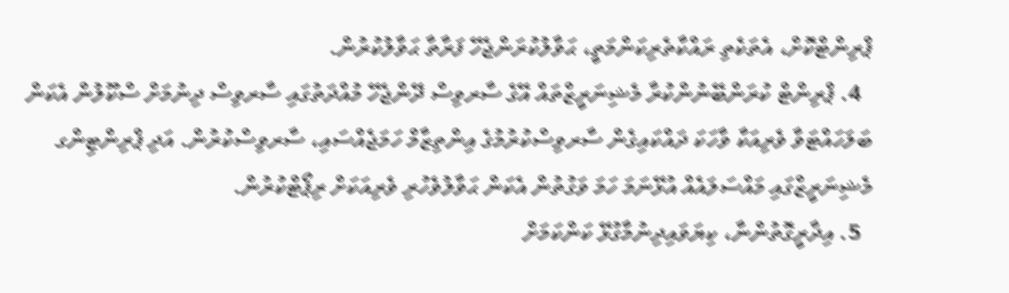ޕްރިންޓްކޮށް، އެތަކެތި ރައްކާތެރިކަންމަތީ، ޙަވާލުކުރަންޖެހޭ ފަރާތާ ޙަވާލުކުރުން.
  4. ޕްރިންޓް ކުރަންބޭނުންކުރާ މެޝިނަރީޒްތައް އޭގެ ސާރވިސް ދޭންޖެހޭ މުއްދަތުގައި ސާރވިސް ދިނުމަށް ސްކޫލުން އެކަން ބަލަހައްޓަވާ ވެރިއަކާ ވާހަކަ ދައްކައިގެން ސާރވިސްކުރުމުގެ އިންތިޒާމް ހަމަޖެއްސައި، ސާރވިސްކުރުން. އަދި ޕްރިންޓިންގ މެޝިނަރީޒްގައި މައްސަލައެއް އުޅޭނަމަ ހަމަ ވަގުތުން އެކަން ޙަވާލުވެހުރި ވެރިއަކަށް ރިޕޯޓްކުރުން.
  5. އިދާރީގޮތުންނާ، ކިޔަވައިދިނުމާގުޅޭ ކަންކަމަށް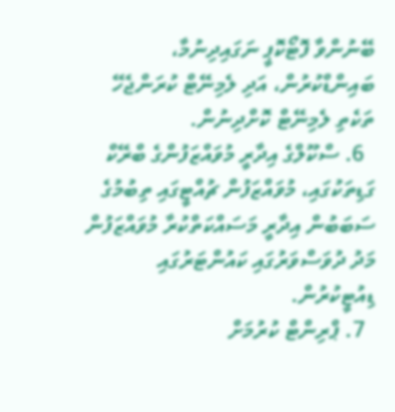ބޭނުންވާ ފޮޓޯކޮޕީ ނަގައިދިނުމާ، ބައިންޑްކުރުން، އަދި ލެމިނޭޓް ކުރަންޖެހޭ ތަކެތި ލެމިނޭޓް ކޮށްދިނުން.
  6. ސްކޫލްގެ އިދާރީ މުވައްޒަފުންގެ ބްރޭކް ގަޑިތަކުގައި، މުވައްޒަފުން ޗުއްޓީގައި ތިބުމުގެ ސަބަބުން އިދާރީ މަސައްކަތްކުރާ މުވައްޒަފުން މަދު ދުވަސްވަރުގައި ކައުންޓަރުގައި ޑިއުޓީކުރުން.
  7. ޕްރިންޓް ކުރުމަށް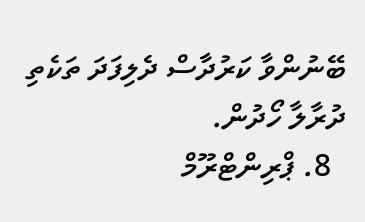ބޭނުންވާ ކަރުދާސް ދެލިފަދަ ތަކެތި ދުރާލާ ހޯދުން.
  8. ޕްރިންޓްރޫމް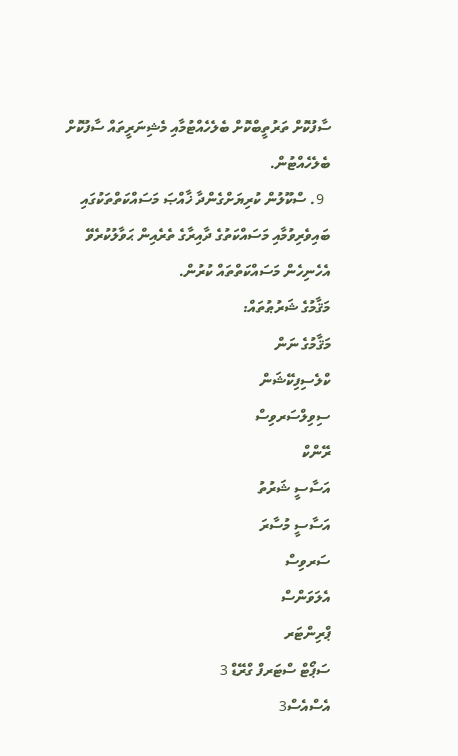ސާފުކޮށް ތަރުތީބްކޮށް ބެލެހެއްޓުމާއި މެޝިނަރީތައް ސާފުކޮށް ބެލެހެއްޓުން.
  9. ސްކޫލުން ކުރިޔަށްގެންދާ ޚާއްޞަ މަސައްކަތްތަކުގައި ބައިވެރިވުމާއި މަސައްކަތުގެ ދާއިރާގެ ތެރެއިން ޙަވާލުކުރެވޭ އެހެނިހެން މަސައްކަތްތައް ކުރުން.
މަޤާމުގެ ޝަރުޠުތައް:
މަޤާމުގެ ނަން
ކްލެސިފިކޭޝަން
ސިވިލްސަރވިސް
ރޭންކް
އަސާސީ ޝަރުތު
އަސާސީ މުސާރަ
ސަރވިސް
އެލަވަންސް
ޕްރިންޓަރ
ސަޕޯޓް ސްޓަރފް ގްރޭޑް 3
އެސްއެސް3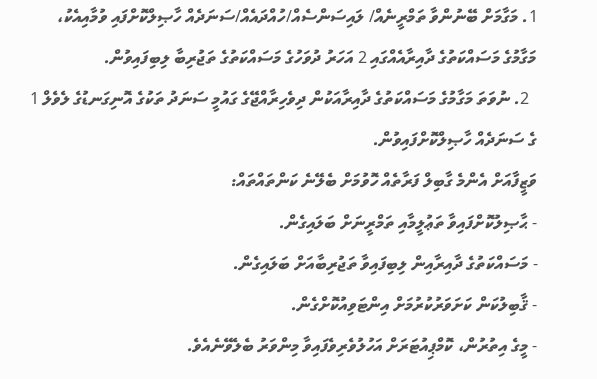1. މަގާމަށް ބޭނުންވާ ތަމްރީނެއް/ ލައިސަންސެއް/ހުއްދައެއް/ސަނަދެއް ހާޞިލްކޮށްފައި ވުމާއިއެކު، މަގާމުގެ މަސައްކަތުގެ ދާއިރާއެއްގައި 2 އަހަރު ދުވަހުގެ މަސައްކަތުގެ ތަޖުރިބާ ލިބިފައިވުން.
  2. ނުވަތަ މަގާމުގެ މަސައްކަތުގެ ދާއިރާއަކުން ދިވެހިރާއްޖޭގެ ގައުމީ ސަނަދު ތަކުގެ އޮނިގަނޑުގެ ލެވެލް 1 ގެ ސަނަދެއް ހާޞިލްކޮށްފައިވުން.
ވަޒީފާއަށް އެންމެ ގާބިލް ފަރާތެއް ހޮވުމަށް ބެލޭނެ ކަންތައްތައް:
- ޙާޞިލުކޮށްފައިވާ ތަޢުލީމާއި ތަމްރީނަށް ބަލައިގެން.
- މަސައްކަތުގެ ދާއިރާއިން ލިބިފައިވާ ތަޖުރިބާއަށް ބަލައިގެން.
- ޤާބިލުކަން ކަށަވަރުކުރުމަށް އިންޓަވިއުކޮށްގެން.
- މީގެ އިތުރުން، ކޮމްޕިއުޓަރަށް އަހުލުވެރިވެފައިވާ މިންވަރު ބެލެވޭނެއެވެ.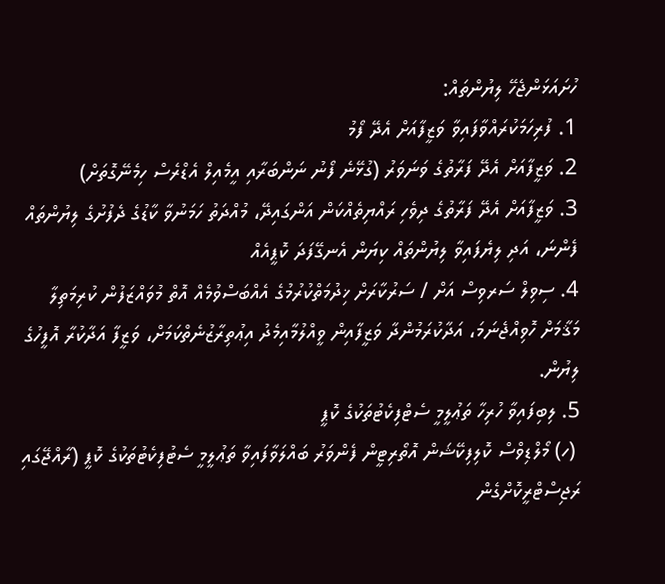ހުށައަޅަންޖެހޭ ލިޔުންތައް:
1. ފުރިހަމަކުރައްވާފައިވާ ވަޒީފާއަށް އެދޭ ފޯމު
2. ވަޒީފާއަށް އެދޭ ފަރާތުގެ ވަނަވަރު (ގުޅޭނެ ފޯނު ނަންބަރާއި އީމެއިލް އެޑްރެސް ހިމެނޭގޮތަށް)
3. ވަޒީފާއަށް އެދޭ ފަރާތުގެ ދިވެހި ރައްޔިތެއްކަން އަންގައިދޭ، މުއްދަތު ހަމަނުވާ ކާޑުގެ ދެފުށުގެ ލިޔުންތައް ފެންނަ، އަދި ލިޔެފައިވާ ލިޔުންތައް ކިޔަން އެނގޭފަދަ ކޮޕީއެއް
4. ސިވިލް ސަރވިސް އަށް / ސަރުކާރަށް ޚިދުމަތްކުރުމުގެ އެއްބަސްވުމެއް އޮތް މުވައްޒަފުން ކުރިމަތިލާ މަޤާމަށް ހޮވިއްޖެނަމަ، އަދާކުރަމުންދާ ވަޒީފާއިން ވީއްލުމާއިމެދު އިޢުތިރާޒުނެތްކަމަށް، ވަޒީފާ އަދާކުރާ އޮފީހުގެ ލިޔުން.
5. ލިބިފައިވާ ހުރިހާ ތަޢުލީމީ ސެޓްފިކެޓުތަކުގެ ކޮޕީ
 (ހ) މޯލްޑިވްސް ކޮލިފިކޭޝަން އޮތޯރިޓީން ފެންވަރު ބައްލަވާފައިވާ ތަޢުލީމީ ސެޓުފިކެޓުތަކުގެ ކޮޕީ (ރާއްޖޭގައި  ރަޖިސްޓްރީކޮށްގެން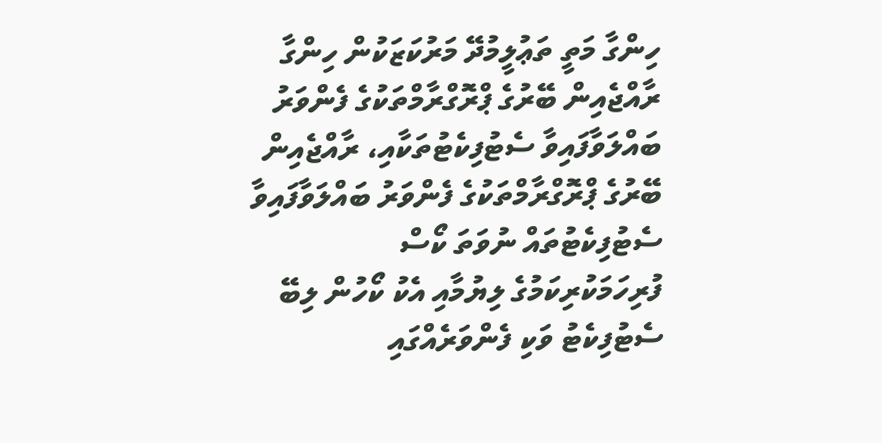ހިންގާ މަތީ ތަޢުލީމުދޭ މަރުކަޒަކުން ހިންގާ ރާއްޖެއިން ބޭރުގެ ޕްރޮގްރާމްތަކުގެ ފެންވަރު ބައްލަވާފައިވާ ސެޓުފިކެޓުތަކާއި، ރާއްޖެއިން ބޭރުގެ ޕްރޮގްރާމްތަކުގެ ފެންވަރު ބައްލަވާފައިވާ ސެޓުފިކެޓުތައް ނުވަތަ ކޯސް ފުރިހަމަކުރިކަމުގެ ލިޔުމާއި އެކު ކޯހުން ލިބޭ ސެޓުފިކެޓު ވަކި ފެންވަރެއްގައި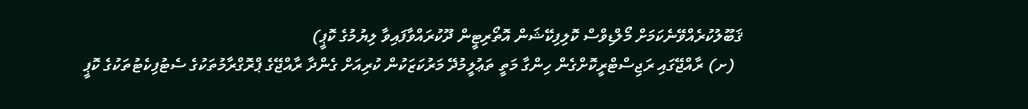ޤަބޫލުކުރެއްވޭނެކަމަށް މޯލްޑިވްސް ކޮލިފިކޭޝަން އޮތޯރިޓީން ދޫކުރައްވާފައިވާ ލިޔުމުގެ ކޮޕީ)
  (ށ) ރާއްޖޭގައި ރަޖިސްޓްރީކޮށްގެން ހިންގާ މަތީ ތަޢުލީމުދޭ މަރުކަޒަކުން ކުރިއަށް ގެންދާ ރާއްޖޭގެ ޕްރޮގްރާމުތަކުގެ ސެޓުފިކެޓުތަކުގެ ކޮޕީ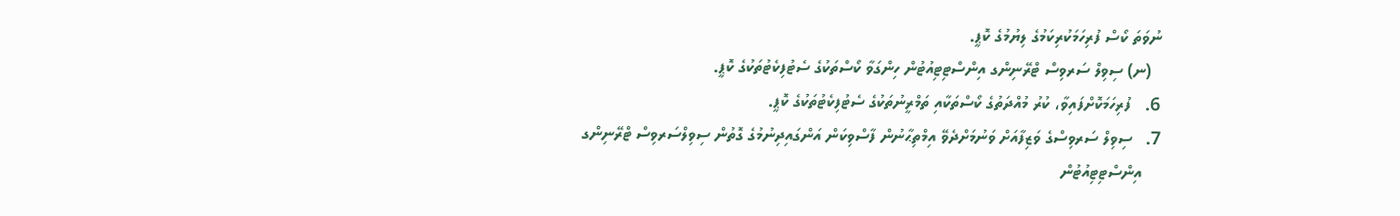ނުވަތަ ކޯސް ފުރިހަމަކުރިކަމުގެ ލިޔުމުގެ ކޮޕީ.
  (ނ) ސިވިލް ސަރވިސް ޓްރޭނިންގ އިންސްޓިޓިއުޓުން ހިންގަވާ ކޯސްތަކުގެ ސެޓުފިކެޓުތަކުގެ ކޮޕީ.
6.   ފުރިހަމަކޮށްފައިވާ، ކުރު މުއްދަތުގެ ކޯސްތަކާއި ތަމްރީނުތަކުގެ ސެޓުފިކެޓުތަކުގެ ކޮޕީ.
7.   ސިވިލް ސަރވިސްގެ ވަޒިފާއަށް ވަނުމަށްދެވޭ އިމްތިޙާނުން ފާސްވިކަން އަންގައިދިނުމުގެ ގޮތުން ސިވިލްސަރވިސް ޓްރޭނިންގ
    އިންސްޓިޓިއުޓުން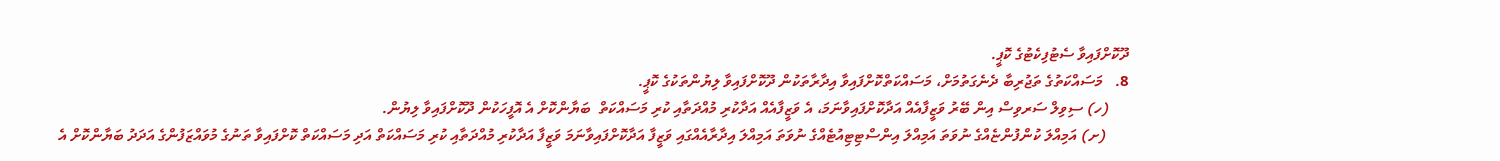ދޫކޮށްފައިވާ ސެޓުފިކެޓުގެ ކޮޕީ.
8.   މަސައްކަތުގެ ތަޖުރިބާ ދެނެގަތުމަށް، މަސައްކަތްކޮށްފައިވާ އިދާރާތަކުން ދޫކޮށްފައިވާ ލިޔުންތަކުގެ ކޮޕީ.
     (ހ) ސިވިލް ސަރވިސް އިން ބޭރު ވަޒީފާއެއް އަދާކޮށްފައިވާނަމަ، އެ ވަޒީފާއެއް އަދާކުރި މުއްދަތާއި ކުރި މަސައްކަތް  ބަޔާންކޮށް އެ އޮފީހަކުން ދޫކޮށްފައިވާ ލިޔުން.
      (ށ) އަމިއްލަ ކުންފުންޏެއްގެ ނުވަތަ އަމިއްލަ އިންސްޓިޓިއުޓެއްގެ ނުވަތަ އަމިއްލަ އިދާރާއެއްގައި ވަޒީފާ އަދާކޮށްފައިވާނަމަ ވަޒީފާ އަދާކުރި މުއްދަތާއި ކުރި މަސައްކަތް އަދި މަސައްކަތް ކޮށްފައިވާ ތަނުގެ މުވައްޒަފުންގެ އަދަދު ބަޔާންކޮށް އެ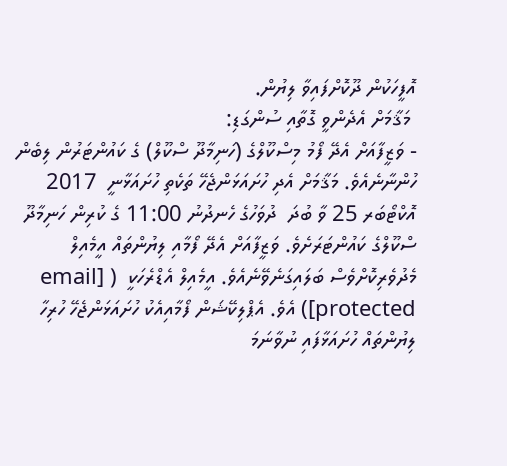އޮފީހަކުން ދޫކޮށްފައިވާ ލިޔުން.
 މަޤާމަށް އެދެންވީ ގޮތާއި ސުންގަޑި:
- ވަޒީފާއަށް އެދޭ ފޯމު މިސްކޫލްގެ (ހަނިމާދޫ ސްކޫލް) ގެ ކައުންޓަރުން ލިބެން ހުންނާނެއެވެ. މަޤާމަށް އެދި ހުށައަޅަންޖެހޭ ތަކެތި ހުށައަޅާނީ  2017 އޮކްޓޯބަރ 25 ވާ ބުދަ  ދުވަހުގެ ހެނދުނު 11:00 ގެ ކުރިން ހަނިމާދޫ ސްކޫލްގެ ކައުންޓަރަށެވެ. ވަޒީފާއަށް އެދޭ ފޯމާއި ލިޔުންތައް އީމެއިލް މެދުވެރިކޮށްވެސް ބަލައިގަނެވޭނެއެވެ. އީމެއިލް އެޑްރެހަކީ  ( [email protected]) އެވެ. އެޕްލިކޭޝަން ފޯމާއިއެކު ހުށައަޅަންޖެހޭ ހުރިހާ ލިޔުންތައް ހުށައަޅާފައި ނުވާނަމަ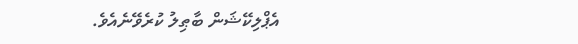އެޕްލިކޭޝަން ބާޠިލު ކުރެވޭނެއެވެ.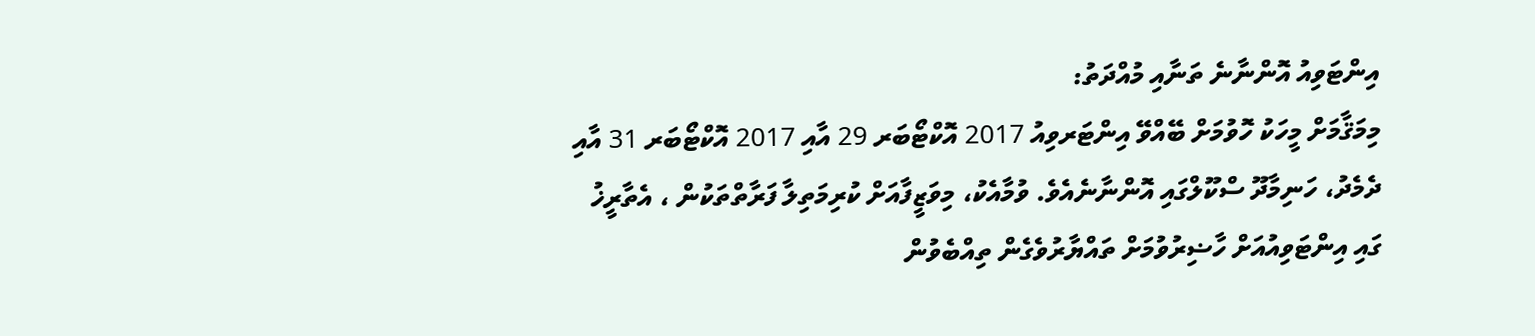އިންޓަވިއު އޮންނާނެ ތަނާއި މުއްދަތު:
މިމަޤާމަށް މީހަކު ހޮވުމަށް ބޭއްވޭ އިންޓަރވިއު 2017 އޮކްޓޯބަރ 29 އާއި 2017 އޮކްޓޯބަރ 31 އާއި ދެމެދު، ހަނިމާދޫ ސްކޫލްގައި އޮންނާނެއެވެ. ވުމާއެކު، މިވަޒީފާއަށް ކުރިމަތިލާ ފަރާތްތަކުން ، އެތާރީޚު ގައި އިންޓަވިއުއަށް ހާޟިރުވުމަށް ތައްޔާރުވެގެން ތިއްބެވުން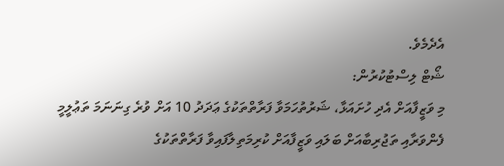އެދެމެވެ.
ޝޯޓް ލިސްޓުކުރުން:
މި ވަޒީފާއަށް އެދި ހުށައަޅާ، ޝަރުތުހަމަވާ ފަރާތްތަކުގެ ޢަދަދު 10 އަށް ވުރެ ގިނަނަމަ ތަޢުލީމީ ފެންވަރާއި ތަޖުރިބާއަށް ބަލައި ވަޒީފާއަށް ކުރިމަތިލާފައިވާ ފަރާތްތަކުގެ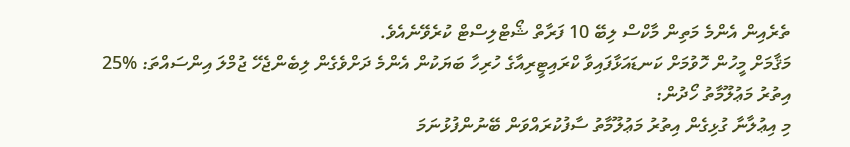ތެރެއިން އެންމެ މަތިން މާކްސް ލިބޭ 10 ފަރާތް ޝޯޓްލިސްޓް ކުރެވޭނެއެވެ.
މަޤާމަށް މީހުން ހޮވުމަށް ކަނޑައަޅާފައިވާ ކްރައިޓީރިއާގެ ހުރިހާ ބަޔަކުން އެންމެ ދަށްވެގެން ލިބެންޖެހޭ ޖުމްލަ އިންސައްތަ: %25
އިތުރު މަޢުލޫމާތު ހޯދުން:
މި އިޢުލާނާ ގުޅިގެން އިތުރު މަޢުލޫމާތު ސާފުކުރައްވަން ބޭނުންފުޅުނަމަ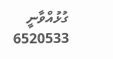ގުޅުއްވާނީ 6520533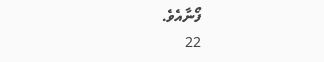ފޯނާއެވެ.
22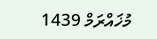މުޚައްރަމް 1439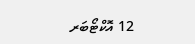12 އޮކްޓޯބަރ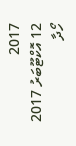2017
12 އޮކްޓޫބަރު 2017
ހޯދާ